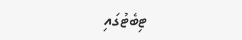ޓިބެޓުގައި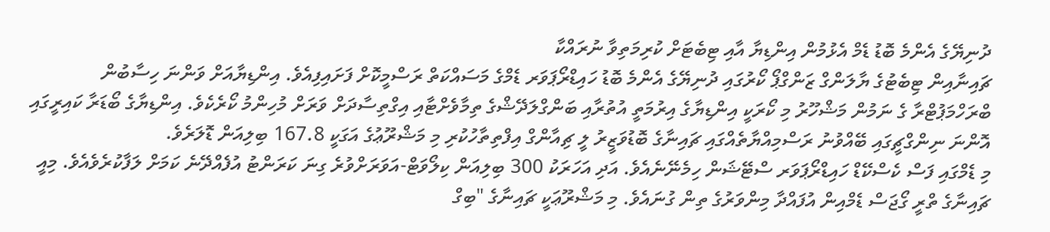ދުނިޔޭގެ އެންމެ ބޮޑު ޑެމް އެޅުމުން އިންޑިޔާ އާއި ޓިބެޓަށް ކުރިމަތިވާ ނުރައްކާ
ޗައިނާއިން ޓިބެޓުގެ ޔާލަންގް ޒަންގްޕޯ ކޯރުގައި ދުނިޔޭގެ އެންމެ ބޮޑު ހައިޑްރޯޕަވަރ ޑެމްގެ މަސައްކަތް ރަސްމީކޮށް ފަށައިފިއެވެ. އިންޑިޔާއަށް ވަންނަ ހިސާބުން ބްރަހްމަޕުޓްރާ ގެ ނަމުން މަޝްހޫރު މި ކޯރަކީ އިންޑިޔާގެ އިރުމަތީ އުތުރާއި ބަންގްލަދޭޝްގެ ތިމާވެށްޓާއި އިގްތިސާދަށް ވަރަށް މުހިންމު ކޯރެކެވެ. އިންޑިޔާގެ ބޯޑަރާ ކައިރީގައި އޮންނަ ނިންގްޗީގައި ބޭއްވުނު ރަސްމިއްޔާތެއްގައި ޗައިނާގެ ބޮޑުވަޒީރު ލީ ޗިއާންގް އިފްތިތާހުކުރި މި މަޝްރޫޢުގެ އަގަކީ 167.8 ބިލިއަން ޑޮލަރެވެ.
މި ޑެމްގައި ފަސް ކެސްކޭޑް ހައިޑްރޯޕަވަރ ސްޓޭޝަން ހިމެނޭނެއެވެ. އަދި އަހަރަކު 300 ބިލިއަން ކިލޯވަޓް-އަވަރަށްވުރެ ގިނަ ކަރަންޓު އުފެއްދޭނެ ކަމަށް ލަފާކުރެވެއެވެ. މިއީ ޗައިނާގެ ތްރީ ގޯޖަސް ޑެމްއިން އުފައްދާ މިންވަރުގެ ތިން ގުނައެވެ. މި މަޝްރޫޢަކީ ޗައިނާގެ "ބިގް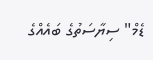ޑެމް" ސިޔާސަތުގެ ބައެއްގެ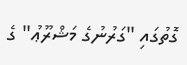ގޮތުގައި "ގަރުނުގެ މަޝްރޫޢު" ގެ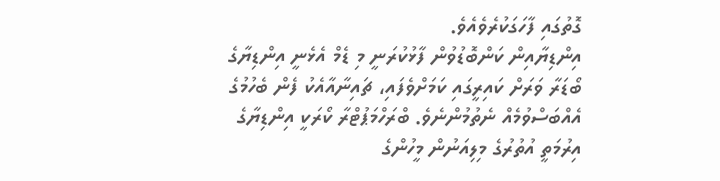ގޮތުގައި ފާހަގަކުރެވެއެވެ.
އިންޑިޔާއިން ކަންބޮޑުވުން ފާޅުކުރަނީ މި ޑެމް އެޅެނީ އިންޑިޔާގެ ބޯޑަރާ ވަރަށް ކައިރީގައި ކަމަށްވެފައި، ޗައިނާއާއެކު ފެން ބެހުމުގެ އެއްބަސްވުމެއް ނެތުމުންނެވެ. ބްރަހްމަޕުޓްރާ ކޯރަކީ އިންޑިޔާގެ އިރުމަތީ އުތުރުގެ މިލިއަނުން މީހުންގެ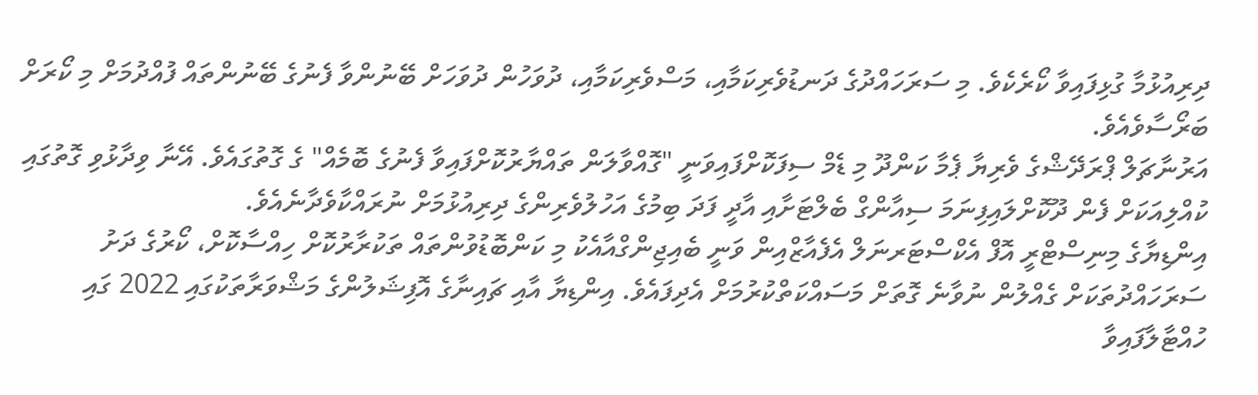ދިރިއުޅުމާ ގުޅިފައިވާ ކޯރެކެވެ. މި ސަރަހައްދުގެ ދަނޑުވެރިކަމާއި، މަސްވެރިކަމާއި، ދުވަހުން ދުވަހަށް ބޭނުންވާ ފެނުގެ ބޭނުންތައް ފުއްދުމަށް މި ކޯރަށް ބަރޯސާވެއެވެ.
އަރުނާޗަލް ޕްރަދޭޝްގެ ވެރިޔާ ޕެމާ ކަންދޫ މި ޑެމް ސިފަކޮށްފައިވަނީ "ގޮއްވާލަން ތައްޔާރުކޮށްފައިވާ ފެނުގެ ބޮމެއް" ގެ ގޮތުގައެވެ. އޭނާ ވިދާޅުވި ގޮތުގައި ކުއްލިއަކަށް ފެން ދޫކޮށްލައިފިނަމަ ސިއާންގް ބެލްޓަށާއި އާދީ ފަދަ ބިމުގެ އަހުލުވެރިންގެ ދިރިއުޅުމަށް ނުރައްކާވެދާނެއެވެ.
އިންޑިޔާގެ މިނިސްޓްރީ އޮފް އެކްސްޓަރނަލް އެފެއާޒްއިން ވަނީ ބެއިޖިންގްއާއެކު މި ކަންބޮޑުވުންތައް ތަކުރާރުކޮށް ހިއްސާކޮށް، ކޯރުގެ ދަށު ސަރަހައްދުތަކަށް ގެއްލުން ނުވާނެ ގޮތަށް މަސައްކަތްކުރުމަށް އެދިފައެވެ. އިންޑިޔާ އާއި ޗައިނާގެ އޮފިޝަލުންގެ މަޝްވަރާތަކުގައި 2022 ގައި ހުއްޓާލާފައިވާ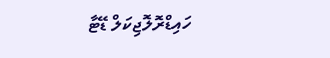ހައިޑްރޮލޮޖިކަލް ޑޭޓާ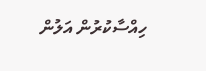ހިއްސާކުރުން އަލުން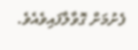ފެށުމަށް ގޮވާލާފައިވެއެވެ.